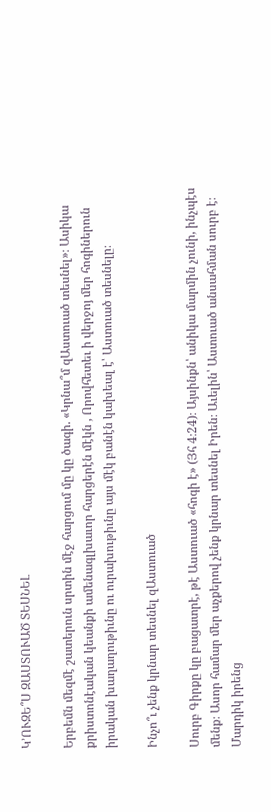Կ’ՈՒԶԵ՞Ս ԶԱՍՏՈՒԱԾ ՏԵՍՆԵԼ

Երբեմն մեզմէ շատերուն սրտին մէջ հարցում մը կը ծագի. «Կրնա՞մ զԱստուած տեսնել»։ Ասիկա քրիստոնէական կեանքի ամենագլխաւոր հարցերէն մէկն , Որովհետեւ ի վերջոյ մեր հոգիներուն իրական խաղաղութիւնը ու ուրախութիւնը այս մէկ բանէն կախեալ է՝ Աստուած տեսնելը։

Ինչո՞ւ չենք կրնար տեսնել զԱստուած

Սուրբ Գիրքը կը բացատրէ, թէ Աստուած «հոգի է» (Յհ 4։24)։ Այսինքն՝ անիկա մարմին չունի, ինչպէս մենք։ Ասոր համար մեր աչքերով չենք կրնար տեսնել Իրեն։ Աւելին՝ Աստուած անսահման սուրբ է։ Մարդիկ իրենց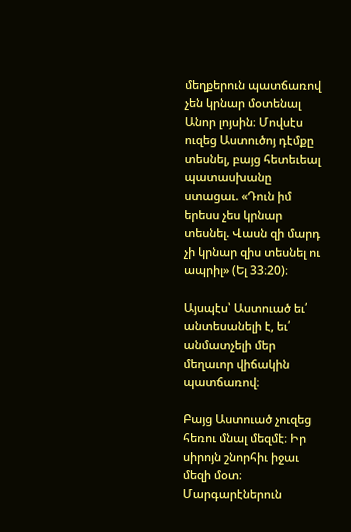մեղքերուն պատճառով չեն կրնար մօտենալ Անոր լոյսին։ Մովսէս ուզեց Աստուծոյ դէմքը տեսնել, բայց հետեւեալ պատասխանը ստացաւ. «Դուն իմ երեսս չես կրնար տեսնել. Վասն զի մարդ չի կրնար զիս տեսնել ու ապրիլ» (Ել 33։20)։

Այսպէս՝ Աստուած եւ՛ անտեսանելի է, եւ՛ անմատչելի մեր մեղաւոր վիճակին պատճառով։

Բայց Աստուած չուզեց հեռու մնալ մեզմէ։ Իր սիրոյն շնորհիւ իջաւ մեզի մօտ։ Մարգարէներուն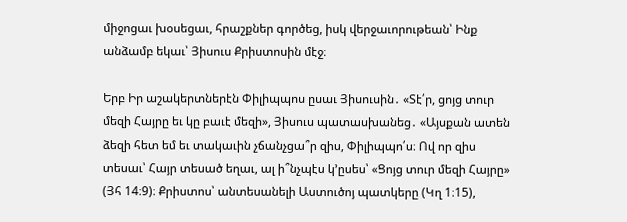միջոցաւ խօսեցաւ, հրաշքներ գործեց, իսկ վերջաւորութեան՝ Ինք անձամբ եկաւ՝ Յիսուս Քրիստոսին մէջ։

Երբ Իր աշակերտներէն Փիլիպպոս ըսաւ Յիսուսին․ «Տէ՛ր, ցոյց տուր մեզի Հայրը եւ կը բաւէ մեզի», Յիսուս պատասխանեց․ «Այսքան ատեն ձեզի հետ եմ եւ տակաւին չճանչցա՞ր զիս, Փիլիպպո՛ս։ Ով որ զիս տեսաւ՝ Հայր տեսած եղաւ, ալ ի՞նչպէս կ’ըսես՝ «Ցոյց տուր մեզի Հայրը» (Յհ 14։9)։ Քրիստոս՝ անտեսանելի Աստուծոյ պատկերը (Կղ 1։15),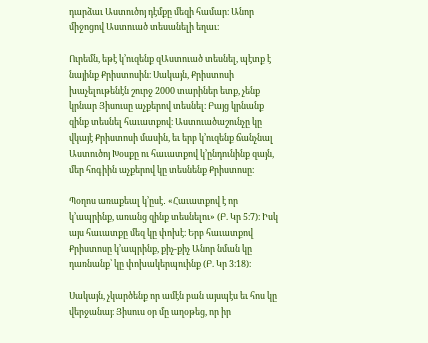դարձաւ Աստուծոյ դէմքը մեզի համար։ Անոր միջոցով Աստուած տեսանելի եղաւ։

Ուրեմն, եթէ կ’ուզենք զԱստուած տեսնել, պէտք է նայինք Քրիստոսին։ Սակայն, Քրիստոսի խաչելութենէն շուրջ 2000 տարիներ ետք, չենք կրնար Յիսուսը աչքերով տեսնել։ Բայց կրնանք զինք տեսնել հաւատքով։ Աստուածաշունչը կը վկայէ Քրիստոսի մասին, եւ երբ կ’ուզենք ճանչնալ Աստուծոյ Խօսքը ու հաւատքով կ’ընդունինք զայն, մեր հոգիին աչքերով կը տեսնենք Քրիստոսը։

Պօղոս առաքեալ կ’ըսէ․ «Հաւատքով է որ կ’ապրինք, առանց զինք տեսնելու» (Բ. Կր 5։7)։ Իսկ այս հաւատքը մեզ կը փոխէ։ Երբ հաւատքով Քրիստոսը կ’ապրինք, քիչ-քիչ Անոր նման կը դառնանք՝ կը փոխակերպուինք (Բ. Կր 3։18)։

Սակայն, չկարծենք որ ամէն բան այսպէս եւ հոս կը վերջանայ։ Յիսուս օր մը աղօթեց, որ իր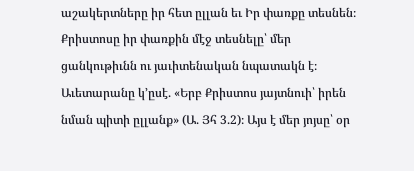աշակերտները իր հետ ըլլան եւ Իր փառքը տեսնեն։ Քրիստոսը իր փառքին մէջ տեսնելը՝ մեր ցանկութիւնն ու յաւիտենական նպատակն է։ Աւետարանը կ’ըսէ. «Երբ Քրիստոս յայտնուի՝ իրեն նման պիտի ըլլանք» (Ա. Յհ 3.2)։ Այս է մեր յոյսը՝ օր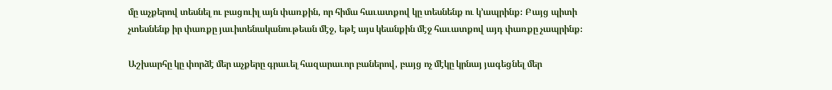մը աչքերով տեսնել ու բացուիլ այն փառքին, որ հիմա հաւատքով կը տեսնենք ու կ’ապրինք։ Բայց պիտի չտեսնենք իր փառքը յաւիտենականութեան մէջ, եթէ այս կեանքին մէջ հաւատքով այդ փառքը չապրինք։

Աշխարհը կը փորձէ մեր աչքերը գրաւել հազարաւոր բաներով, բայց ոչ մէկը կրնայ յագեցնել մեր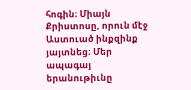հոգին։ Միայն Քրիստոսը, որուն մէջ Աստուած ինքզինք յայտնեց։ Մեր ապագայ երանութիւնը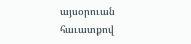այսօրուան հաւատքով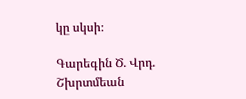կը սկսի։

Գարեգին Ծ. Վրդ. Շխրտմեան